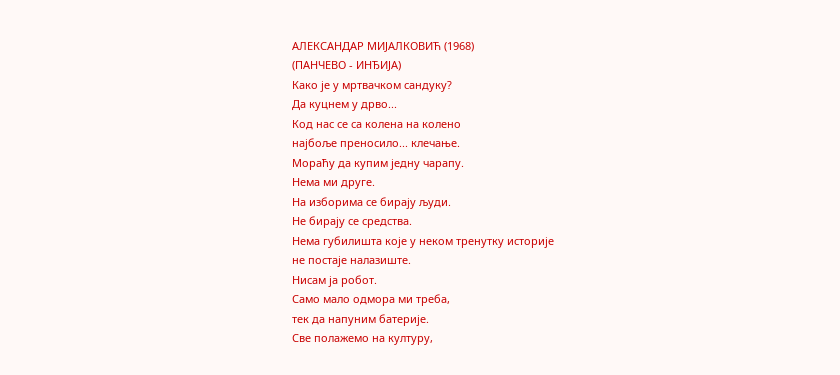АЛЕКСАНДАР МИЈАЛКОВИЋ (1968)
(ПАНЧЕВО - ИНЂИЈА)
Како је у мртвачком сандуку?
Да куцнем у дрво...
Код нас се са колена на колено
најбоље преносило... клечање.
Мораћу да купим једну чарапу.
Нема ми друге.
На изборима се бирају људи.
Не бирају се средства.
Нема губилишта које у неком тренутку историје
не постаје налазиште.
Нисам ја робот.
Само мало одмора ми треба,
тек да напуним батерије.
Све полажемо на културу,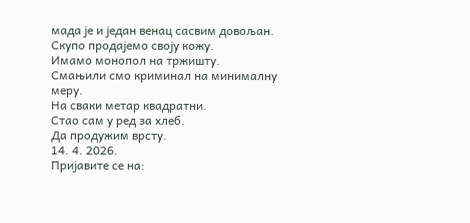мада је и један венац сасвим довољан.
Скупо продајемо своју кожу.
Имамо монопол на тржишту.
Смањили смо криминал на минималну меру.
На сваки метар квадратни.
Стао сам у ред за хлеб.
Да продужим врсту.
14. 4. 2026.
Пријавите се на: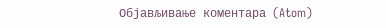Објављивање коментара (Atom)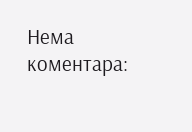Нема коментара: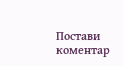Постави коментар